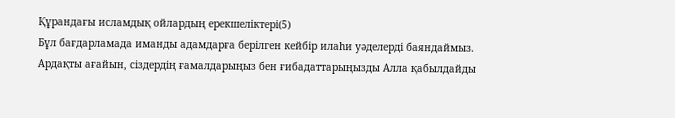Құрандағы исламдық ойлардың ерекшеліктері(5)
Бұл бағдарламада иманды адамдарға берілген кейбір илаһи уәделерді баяндаймыз.
Ардақты ағайын, сіздердің ғамалдарыңыз бен ғибадаттарыңызды Алла қабылдайды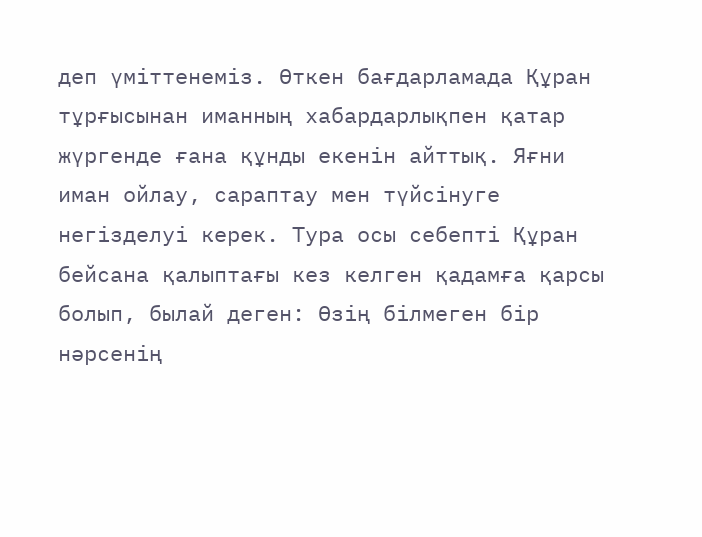деп үміттенеміз. Өткен бағдарламада Құран тұрғысынан иманның хабардарлықпен қатар жүргенде ғана құнды екенін айттық. Яғни иман ойлау, сараптау мен түйсінуге негізделуі керек. Тура осы себепті Құран бейсана қалыптағы кез келген қадамға қарсы болып, былай деген: Өзің білмеген бір нәрсенің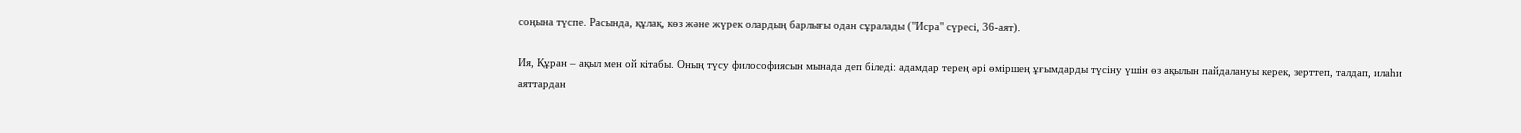соңына түспе. Расында, құлақ, көз және жүрек олардың барлығы одан сұралады ("Исра" сүресі, 36-аят).

Ия, Құран – ақыл мен ой кітабы. Оның түсу философиясын мынада деп біледі: адамдар терең әрі өміршең ұғымдарды түсіну үшін өз ақылын пайдалануы керек, зерттеп, талдап, илаһи аяттардан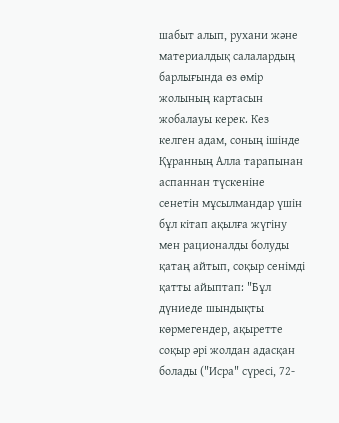шабыт алып, рухани және материалдық салалардың барлығында өз өмір жолының картасын жобалауы керек. Кез келген адам, соның ішінде Құранның Алла тарапынан аспаннан түскеніне сенетін мұсылмандар үшін бұл кітап ақылға жүгіну мен рационалды болуды қатаң айтып, соқыр сенімді қатты айыптап: "Бұл дүниеде шындықты көрмегендер, ақыретте соқыр әрі жолдан адасқан болады ("Исра" сүресі, 72-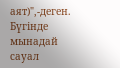аят)",-деген.
Бүгінде мынадай сауал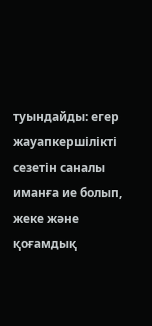туындайды: егер жауапкершілікті сезетін саналы иманға ие болып, жеке және қоғамдық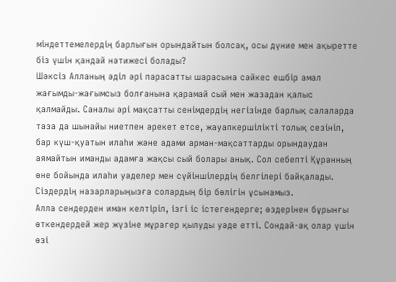міндеттемелердің барлығын орындайтын болсақ, осы дүние мен ақыретте біз үшін қандай нәтижесі болады?
Шәксіз Алланың әділ әрі парасатты шарасына сәйкес ешбір амал жағымды-жағымсыз болғанына қарамай сый мен жазадан қалыс қалмайды. Саналы әрі мақсатты сенімдердің негізінде барлық салаларда таза да шынайы ниетпен әрекет етсе, жауапкершілікті толық сезініп, бар күш-қуатын илаһи және адами арман-мақсаттарды орындаудан аямайтын иманды адамға жақсы сый болары анық. Сол себепті Құранның өне бойында илаһи уәделер мен сүйіншілердің белгілері байқалады. Сіздердің назарларыңызға солардың бір бөлігін ұсынамыз.
Алла сендерден иман келтіріп, ізгі іс істегендерге; өздерінен бұрынғы өткендердей жер жүзіне мұрагер қылуды уәде етті. Сондай-ақ олар үшін өзі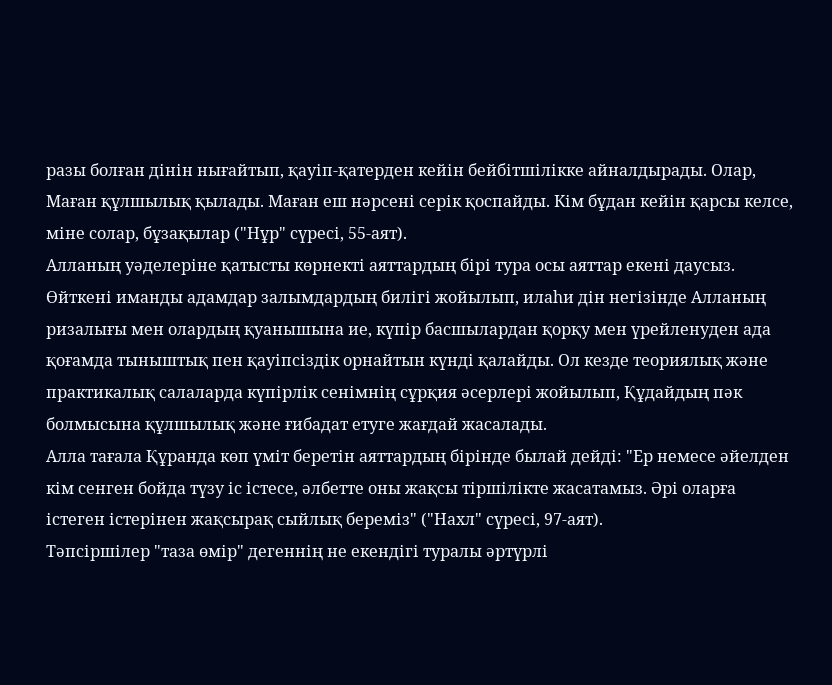разы болған дінін нығайтып, қауіп-қатерден кейін бейбітшілікке айналдырады. Олар, Маған құлшылық қылады. Маған еш нәрсені серік қоспайды. Кім бұдан кейін қарсы келсе, міне солар, бұзақылар ("Нұр" сүресі, 55-аят).
Алланың уәделеріне қатысты көрнекті аяттардың бірі тура осы аяттар екені даусыз. Өйткені иманды адамдар залымдардың билігі жойылып, илаһи дін негізінде Алланың ризалығы мен олардың қуанышына ие, күпір басшылардан қорқу мен үрейленуден ада қоғамда тыныштық пен қауіпсіздік орнайтын күнді қалайды. Ол кезде теориялық және практикалық салаларда күпірлік сенімнің сұрқия әсерлері жойылып, Құдайдың пәк болмысына құлшылық және ғибадат етуге жағдай жасалады.
Алла тағала Құранда көп үміт беретін аяттардың бірінде былай дейді: "Ер немесе әйелден кім сенген бойда түзу іс істесе, әлбетте оны жақсы тіршілікте жасатамыз. Әрі оларға істеген істерінен жақсырақ сыйлық береміз" ("Нахл" сүресі, 97-аят).
Тәпсіршілер "таза өмір" дегеннің не екендігі туралы әртүрлі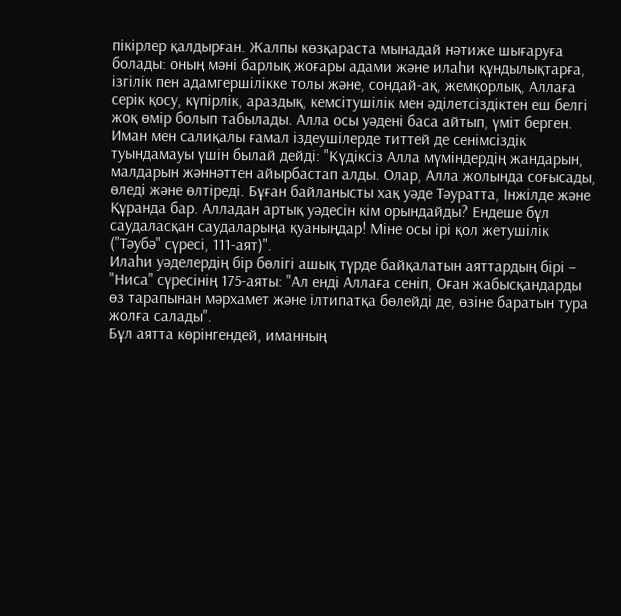пікірлер қалдырған. Жалпы көзқараста мынадай нәтиже шығаруға болады: оның мәні барлық жоғары адами және илаһи құндылықтарға, ізгілік пен адамгершілікке толы және, сондай-ақ, жемқорлық, Аллаға серік қосу, күпірлік, араздық, кемсітушілік мен әділетсіздіктен еш белгі жоқ өмір болып табылады. Алла осы уәдені баса айтып, үміт берген. Иман мен салиқалы ғамал іздеушілерде титтей де сенімсіздік туындамауы үшін былай дейді: "Күдіксіз Алла мүміндердің жандарын, малдарын жәннәттен айырбастап алды. Олар, Алла жолында соғысады, өледі және өлтіреді. Бұған байланысты хақ уәде Тәуратта, Інжілде және Құранда бар. Алладан артық уәдесін кім орындайды? Ендеше бұл саудаласқан саудаларыңа қуаныңдар! Міне осы ірі қол жетушілік ("Тәубә" сүресі, 111-аят)".
Илаһи уәделердің бір бөлігі ашық түрде байқалатын аяттардың бірі – "Ниса" сүресінің 175-аяты: "Ал енді Аллаға сеніп, Оған жабысқандарды өз тарапынан мәрхамет және ілтипатқа бөлейді де, өзіне баратын тура жолға салады".
Бұл аятта көрінгендей, иманның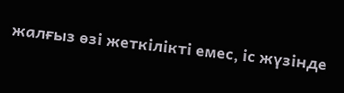жалғыз өзі жеткілікті емес, іс жүзінде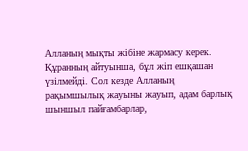Алланың мықты жібіне жармасу керек. Құранның айтуынша, бұл жіп ешқашан үзілмейді. Сол кезде Алланың рақымшылық жауыны жауып, адам барлық шыншыл пайғамбарлар,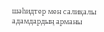шәһидтер мен салиқалы адамдардың арманы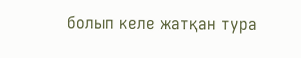болып келе жатқан тура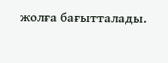жолға бағытталады.